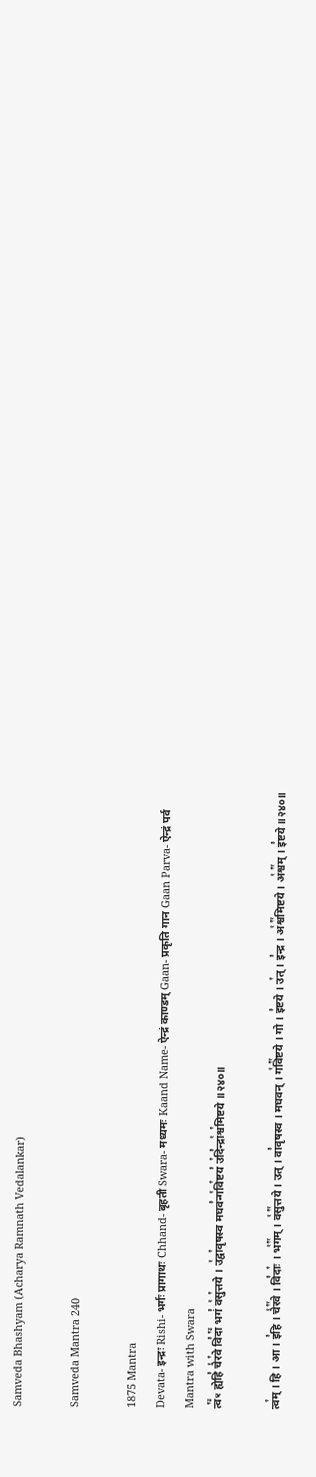Samveda Bhashyam (Acharya Ramnath Vedalankar)

Samveda Mantra 240

1875 Mantra
Devata- इन्द्रः Rishi- भर्गः प्रागाथः Chhand- बृहती Swara- मध्यमः Kaand Name- ऐन्द्रं काण्डम् Gaan- प्रकृति गान Gaan Parva- ऐन्द्रं पर्व
Mantra with Swara
त्व꣢꣫ꣳ ह्येहि꣣ चे꣡र꣢वे वि꣣दा꣢꣫ भगं꣣ व꣡सु꣢त्तये । उ꣡द्वा꣢वृषस्व मघव꣣न्ग꣡वि꣢ष्टय꣣ उ꣢दि꣣न्द्रा꣡श्व꣢मिष्टये ॥२४०॥

त्व꣢म् । हि । आ । इ꣣हि । चे꣡र꣢꣯वे । वि꣣दाः꣢ । भ꣡ग꣢꣯म् । व꣡सु꣢꣯त्तये । उत् । वा꣣वृषस्व । मघवन् । ग꣡वि꣢꣯ष्टये । गो । इ꣣ष्टये । उ꣢त् । इ꣣न्द्र । अ꣡श्व꣢꣯मिष्टये । अ꣡श्व꣢꣯म् । इ꣣ष्टये ॥२४०॥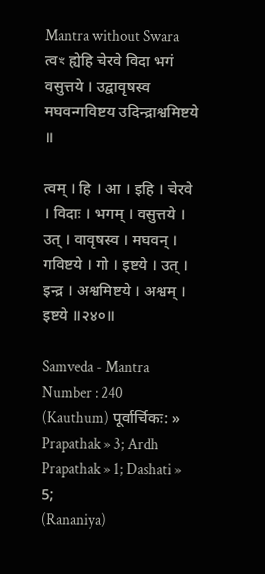Mantra without Swara
त्वꣳ ह्येहि चेरवे विदा भगं वसुत्तये । उद्वावृषस्व मघवन्गविष्टय उदिन्द्राश्वमिष्टये ॥

त्वम् । हि । आ । इहि । चेरवे । विदाः । भगम् । वसुत्तये । उत् । वावृषस्व । मघवन् । गविष्टये । गो । इष्टये । उत् । इन्द्र । अश्वमिष्टये । अश्वम् । इष्टये ॥२४०॥

Samveda - Mantra Number : 240
(Kauthum) पूर्वार्चिकः: » Prapathak » 3; Ardh Prapathak » 1; Dashati » 5;
(Rananiya)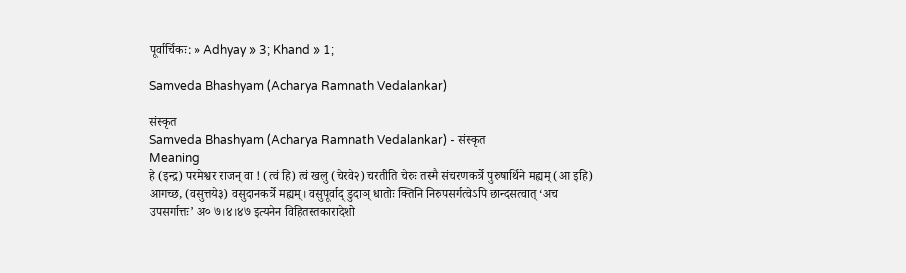पूर्वार्चिकः: » Adhyay » 3; Khand » 1;

Samveda Bhashyam (Acharya Ramnath Vedalankar)

संस्कृत
Samveda Bhashyam (Acharya Ramnath Vedalankar) - संस्कृत
Meaning
हे (इन्द्र) परमेश्वर राजन् वा ! (त्वं हि) त्वं खलु (चेरवे२) चरतीति चेरुः तस्मै संचरणकर्त्रे पुरुषार्थिने मह्यम् (आ इहि) आगच्छ, (वसुत्तये३) वसुदानकर्त्रे मह्यम्। वसुपूर्वाद् डुदाञ् धातोः क्तिनि निरुपसर्गत्वेऽपि छान्दसत्वात् ‘अच उपसर्गात्तः’ अ० ७।४।४७ इत्यनेन विहितस्तकारादेशो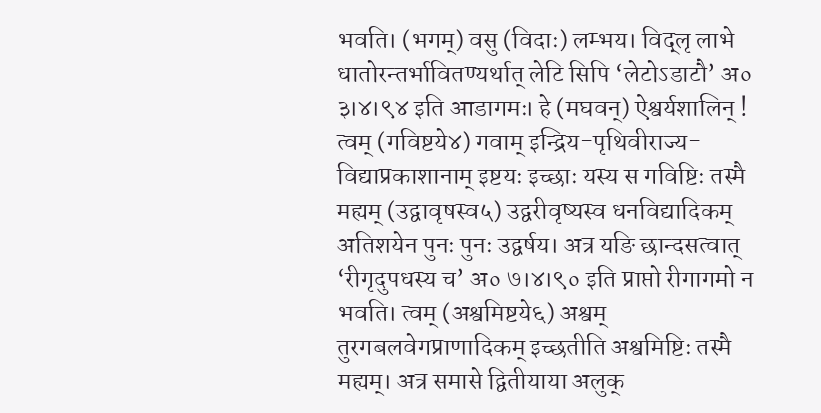भवति। (भगम्) वसु (विदाः) लम्भय। विद्लृ लाभे धातोरन्तर्भावितण्यर्थात् लेटि सिपि ‘लेटोऽडाटौ’ अ० ३।४।९४ इति आडागमः। हे (मघवन्) ऐश्वर्यशालिन् ! त्वम् (गविष्टये४) गवाम् इन्द्रिय-पृथिवीराज्य-विद्याप्रकाशानाम् इष्टयः इच्छाः यस्य स गविष्टिः तस्मै मह्यम् (उद्वावृषस्व५) उद्वरीवृष्यस्व धनविद्यादिकम् अतिशयेन पुनः पुनः उद्वर्षय। अत्र यङि छान्दसत्वात् ‘रीगृदुपधस्य च’ अ० ७।४।९० इति प्राप्तो रीगागमो न भवति। त्वम् (अश्वमिष्टये६) अश्वम् तुरगबलवेगप्राणादिकम् इच्छतीति अश्वमिष्टिः तस्मै मह्यम्। अत्र समासे द्वितीयाया अलुक्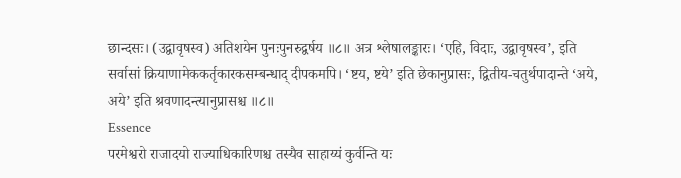छान्दसः। (उद्वावृषस्व) अतिशयेन पुनःपुनरुद्वर्षय ॥८॥ अत्र श्लेषालङ्कारः। ‘एहि, विदाः, उद्वावृषस्व’, इति सर्वासां क्रियाणामेककर्तृकारकसम्बन्धाद् दीपकमपि। ‘ष्टय, ष्टये’ इति छेकानुप्रासः, द्वितीय-चतुर्थपादान्ते ‘अये, अये’ इति श्रवणादन्त्यानुप्रासश्च ॥८॥
Essence
परमेश्वरो राजादयो राज्याधिकारिणश्च तस्यैव साहाय्यं कुर्वन्ति यः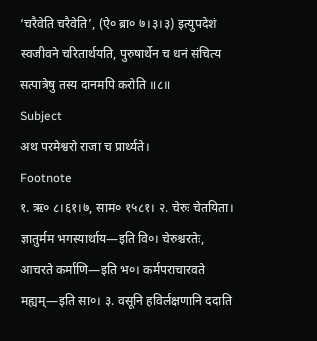‘चरैवेति चरैवेति’, (ऐ० ब्रा० ७।३।३) इत्युपदेशं स्वजीवने चरितार्थयति, पुरुषार्थेन च धनं संचित्य सत्पात्रेषु तस्य दानमपि करोति ॥८॥
Subject
अथ परमेश्वरो राजा च प्रार्थ्यते।
Footnote
१. ऋ० ८।६१।७, साम० १५८१। २. चेरुः चेतयिता। ज्ञातुर्मम भगस्यार्थाय—इति वि०। चेरुश्चरतेः, आचरते कर्माणि—इति भ०। कर्मपराचारवते मह्यम्—इति सा०। ३. वसूनि हविर्लक्षणानि ददाति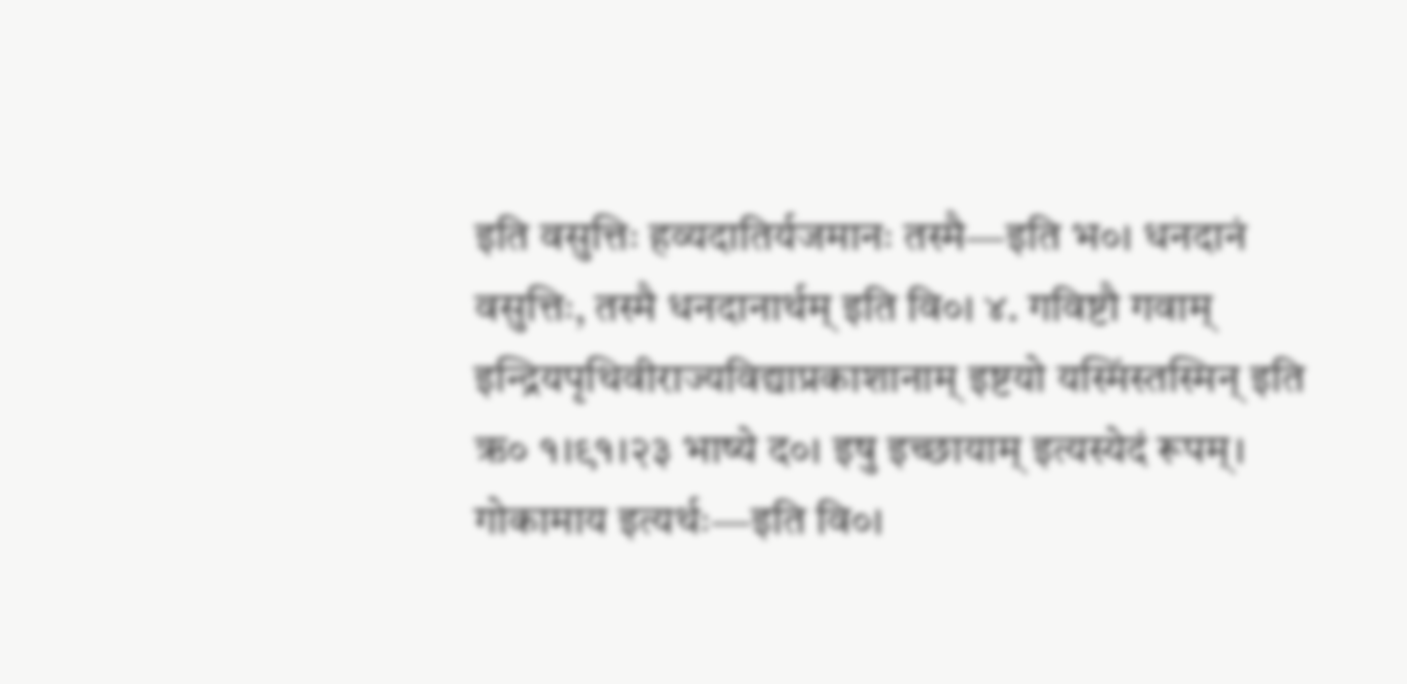इति वसुत्तिः हव्यदातिर्यजमानः तस्मै—इति भ०। धनदानं वसुत्तिः, तस्मै धनदानार्थम् इति वि०। ४. गविष्टौ गवाम् इन्द्रियपृथिवीराज्यविद्याप्रकाशानाम् इष्टयो यस्मिंस्तस्मिन् इति ऋ० १।९१।२३ भाष्ये द०। इषु इच्छायाम् इत्यस्येदं रूपम्। गोकामाय इत्यर्थः—इति वि०।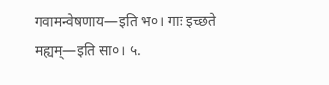गवामन्वेषणाय—इति भ०। गाः इच्छते मह्यम्—इति सा०। ५.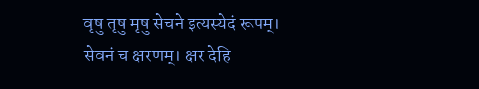वृषु तृषु मृषु सेचने इत्यस्येदं रूपम्। सेवनं च क्षरणम्। क्षर देहि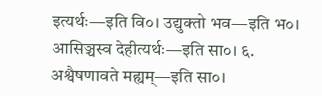इत्यर्थः—इति वि०। उद्युक्तो भव—इति भ०। आसिञ्चस्व देहीत्यर्थः—इति सा०। ६. अश्वैषणावते मह्यम्—इति सा०।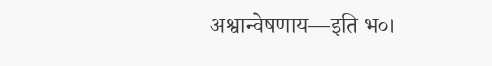अश्वान्वेषणाय—इति भ०।